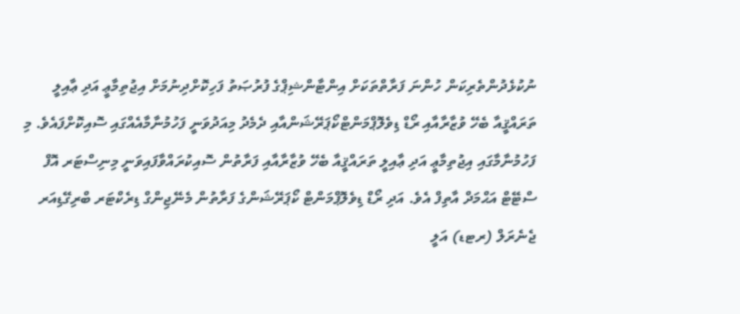ނުކުޅެދުންތެރިކަން ހުންނަ ފަރާތްތަކަށް އިންޓާންޝިޕްގެ ފުރުޞަތު ފަހިކޮށްދިނުމަށް އިޖުތިމާޢީ އަދި ޢާއިލީ ތަރައްޤީއާ ބެހޭ ވުޒާރާއާއި ރޯޑް ޑިވެލޮޕްމަންޓްކޯޕަރޭޝަންއާއި ދެމެދު މިއަދުވަނީ ފަހުމުނާމާއެއްގައި ސޮއިކޮށްފައެވެ. މި ފަހުމުނާމާގައި އިޖުތިމާޢީ އަދި ޢާއިލީ ތަރައްޤީއާ ބެހޭ ވުޒާރާއާއި ފަރާތުން ސޮއިކުރައްވާފައިވަނީ މިނިސްޓަރ އޮފް ސްޓޭޓް އަޙްމަދް އާތިފް އެވެ. އަދި ރޯޑް ޑިވެލޮޕްމަންޓް ކޯޕަރޭޝަންގެ ފަރާތުން މެނޭޖިންގް ޑިރެކްޓަރ ބްރިގޭޑިއަރ ޖެނެރަލް (ރޓޑ) އަލީ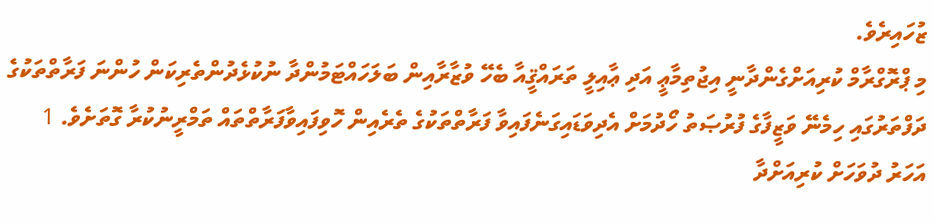ޒުހައިރެވެ.
މި ޕްރޮގްރާމް ކުރިއަށްގެންދާނީ އިޖުތިމާޢީ އަދި ޢާއިލީ ތަރައްޤީއާ ބެހޭ ވުޒާރާއިން ބަލަހައްޓަމުންދާ ނުކުޅެދުންތެރިކަން ހުންނަ ފަރާތްތަކުގެ ދަފްތަރުގައި ހިމެނޭ ވަޒީފާގެ ފުރުޞަތު ހޯދުމަށް އެދިވަޑައިގަނެފައިވާ ފަރާތްތަކުގެ ތެރެއިން ހޮވިފައިވާފަރާތްތައް ތަމްރީނުކުރާ ގޮތަށެވެ. 1 އަހަރު ދުވަހަށް ކުރިއަށްދާ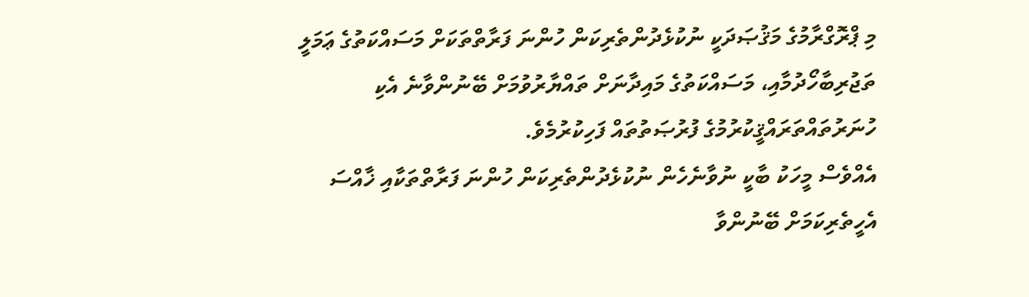މި ޕްރޮގްރާމުގެ މަޤުޞަދަކީ ނުކުޅެދުންތެރިކަން ހުންނަ ފަރާތްތަކަށް މަސައްކަތުގެ ޢަމަލީ ތަޖުރިބާހޯދުމާއި، މަސައްކަތުގެ މައިދާނަށް ތައްޔާރުވުމަށް ބޭނުންވާނެ އެކި ހުނަރުތައްތަރައްޤީކުރުމުގެ ފުރުޞަތުތައް ފަހިކުރުމެވެ.
އެއްވެސް މީހަކު ބާކީ ނުވާނެހެން ނުކުޅެދުންތެރިކަން ހުންނަ ފަރާތްތަކާއި ޚާއްސަ އެހީތެރިކަމަށް ބޭނުންވާ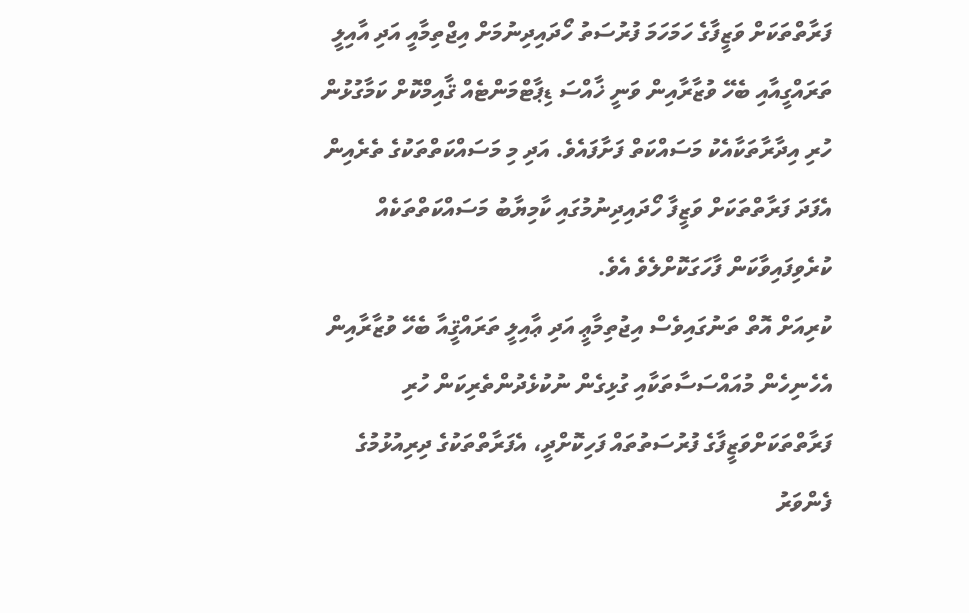ފަރާތްތަކަށް ވަޒީފާގެ ހަމަހަމަ ފުރުސަތު ހޯދައިދިނުމަށް އިޖްތިމާއީ އަދި އާއިލީ ތަރައްގީއާއި ބެހޭ ވުޒާރާއިން ވަނީ ޚާއްސަ ޑިޕާޓްމަންޓެއް ޤާއިމްކޮށް ކަމާގުޅުން ހުރި އިދާރާތަކާއެކު މަސައްކަތް ފަށާފައެވެ. އަދި މި މަސައްކަތްތަކުގެ ތެރެއިން އެފަދަ ފަރާތްތަކަށް ވަޒީފާ ހޯދައިދިނުމުގައި ކާމިޔާބު މަސައްކަތްތަކެއް ކުރެވިފައިވާކަން ފާހަގަކޮށްލެވެ އެވެ.
ކުރިއަށް އޮތް ތަނުގައިވެސް އިޖުތިމާޢީ އަދި ޢާއިލީ ތަރައްޤީއާ ބެހޭ ވުޒާރާއިން އެހެނިހެން މުއައްސަސާތަކާއި ގުޅިގެން ނުކުޅެދުންތެރިކަން ހުރި ފަރާތްތަކަށްވަޒީފާގެ ފުރުސަތުތައް ފަހިކޮށްދީ، އެފަރާތްތަކުގެ ދިރިއުޅުމުގެ ފެންވަރު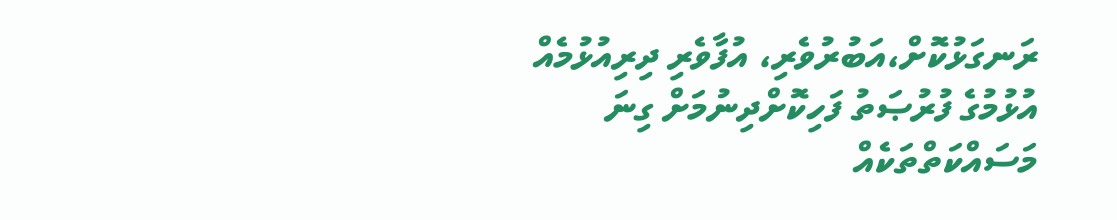ރަނގަޅުކޮށް،އަބުރުވެރި، އުފާވެރި ދިރިއުޅުމެއް އުޅުމުގެ ފުރުޞަތު ފަހިކޮށްދިނުމަށް ގިނަ މަސައްކަތްތަކެއް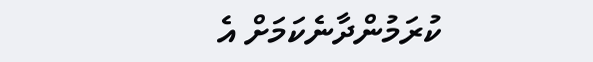ކުރަމުންދާނެކަމަށް އެ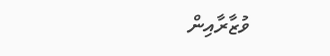ވުޒާރާއިން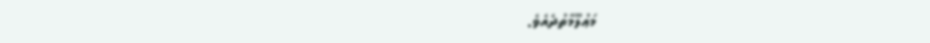މަޢުލޫމާތުދެއެވެ.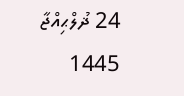24 ޛުލްޙިއްޖާ 1445